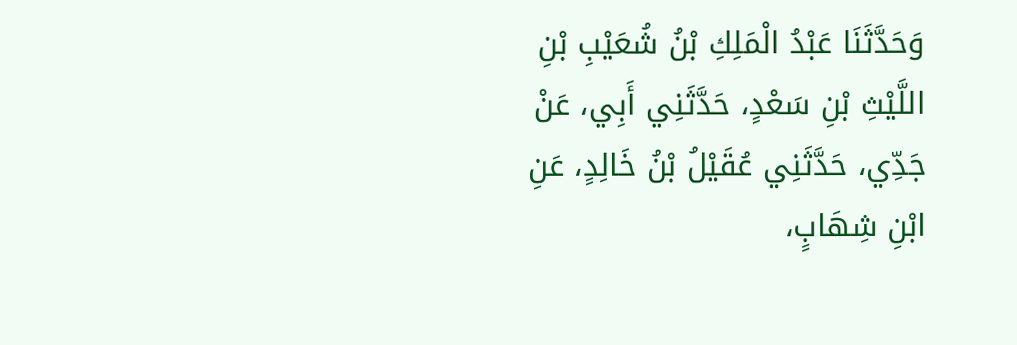وَحَدَّثَنَا عَبْدُ الْمَلِكِ بْنُ شُعَيْبِ بْنِ اللَّيْثِ بْنِ سَعْدٍ، حَدَّثَنِي أَبِي، عَنْ جَدِّي، حَدَّثَنِي عُقَيْلُ بْنُ خَالِدٍ، عَنِ ابْنِ شِهَابٍ،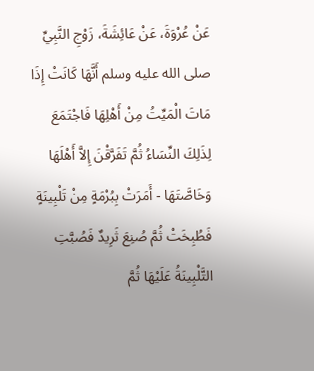عَنْ عُرْوَةَ، عَنْ عَائِشَةَ، زَوْجِ النَّبِيِّ صلى الله عليه وسلم أَنَّهَا كَانَتْ إِذَا مَاتَ الْمَيِّتُ مِنْ أَهْلِهَا فَاجْتَمَعَ لِذَلِكَ النِّسَاءُ ثُمَّ تَفَرَّقْنَ إِلاَّ أَهْلَهَا وَخَاصَّتَهَا - أَمَرَتْ بِبُرْمَةٍ مِنْ تَلْبِينَةٍ فَطُبِخَتْ ثُمَّ صُنِعَ ثَرِيدٌ فَصُبَّتِ التَّلْبِينَةُ عَلَيْهَا ثُمَّ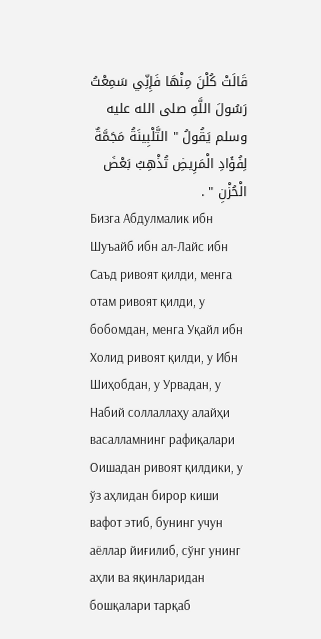قَالَتْ كُلْنَ مِنْهَا فَإِنِّي سَمِعْتُ رَسُولَ اللَّهِ صلى الله عليه وسلم يَقُولُ " التَّلْبِينَةُ مَجَمَّةٌ لِفُؤَادِ الْمَرِيضِ تُذْهِبُ بَعْضَ الْحُزْنِ " .
Бизга Абдулмалик ибн Шуъайб ибн ал-Лайс ибн Саъд ривоят қилди, менга отам ривоят қилди, у бобомдан, менга Уқайл ибн Холид ривоят қилди, у Ибн Шиҳобдан, у Урвадан, у Набий соллаллаҳу алайҳи васалламнинг рафиқалари Оишадан ривоят қилдики, у ўз аҳлидан бирор киши вафот этиб, бунинг учун аёллар йиғилиб, сўнг унинг аҳли ва яқинларидан бошқалари тарқаб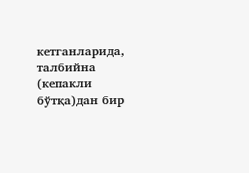кетганларида, талбийна (кепакли бўтқа)дан бир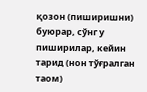қозон (пиширишни) буюрар, сўнг у пиширилар, кейин тарид (нон тўғралган таом)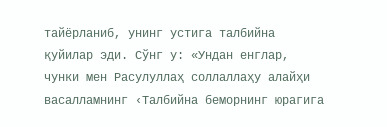тайёрланиб, унинг устига талбийна қуйилар эди. Сўнг у: «Ундан енглар, чунки мен Расулуллаҳ соллаллаҳу алайҳи васалламнинг ‹Талбийна беморнинг юрагига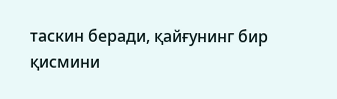таскин беради, қайғунинг бир қисмини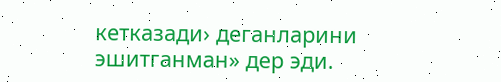кетказади› деганларини эшитганман» дер эди.